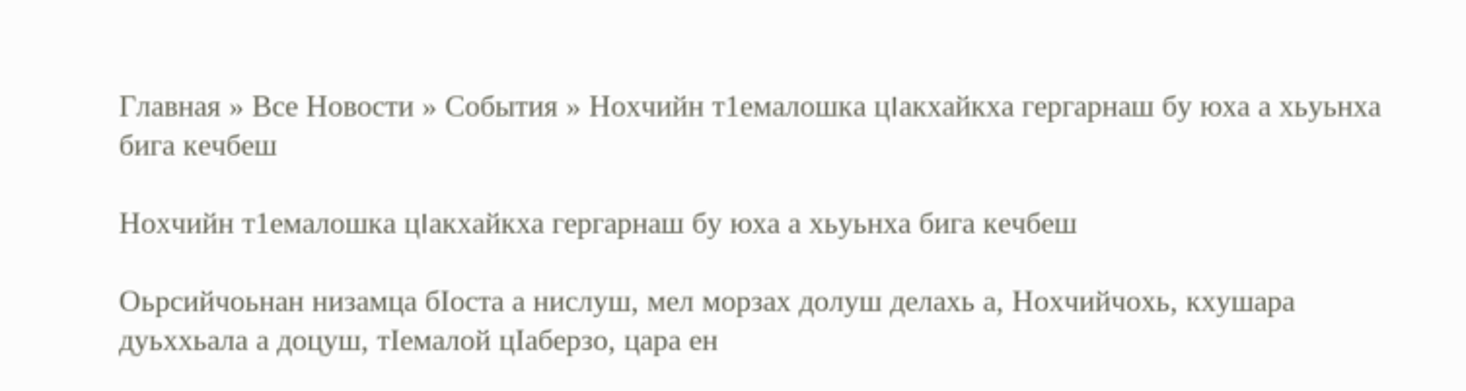Главная » Все Новости » События » Нохчийн т1емалошка цΙакхайкха гергарнаш бу юха а хьуьнха бига кечбеш

Нохчийн т1емалошка цΙакхайкха гергарнаш бу юха а хьуьнха бига кечбеш

Оьрсийчоьнан низамца бIоста а нислуш, мел морзах долуш делахь а, Нохчийчохь, кхушара дуьххьала а доцуш, тIемалой цIаберзо, цара ен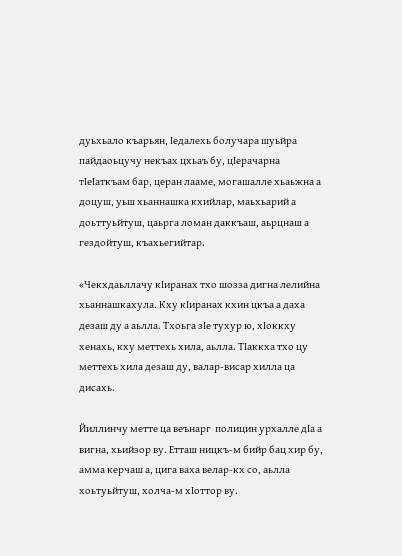дуьхьало къарьян, Iедалехь болучара шуьйра пайдаоьцучу некъах цхьаъ бу, цIерачарна тIеIаткъам бар, церан лааме, могашалле хьаьжна а доцуш, уьш хьаннашка кхийлар, маьхьарий а доьттуьйтуш, цаьрга ломан даккъаш, аьрцнаш а гездойтуш, къахьегийтар.

«Чекхдаьллачу кIиранах тхо шозза дигна лелийна хьаннашкахула. Кху кIиранах кхин цкъа а даха дезаш ду а аьлла. Тхоьга зIе тухур ю, хIоккху хенахь, кху меттехь хила, аьлла. ТIаккха тхо цу меттехь хила дезаш ду, валар-висар хилла ца дисахь.

Йиллинчу метте ца веънарг  полицин урхалле дIа а вигна, хьийзор ву. Етташ ницкъ-м бийр бац хир бу, амма керчаш а, цига ваха велар-кх со, аьлла хоьтуьйтуш, холча-м хIоттор ву.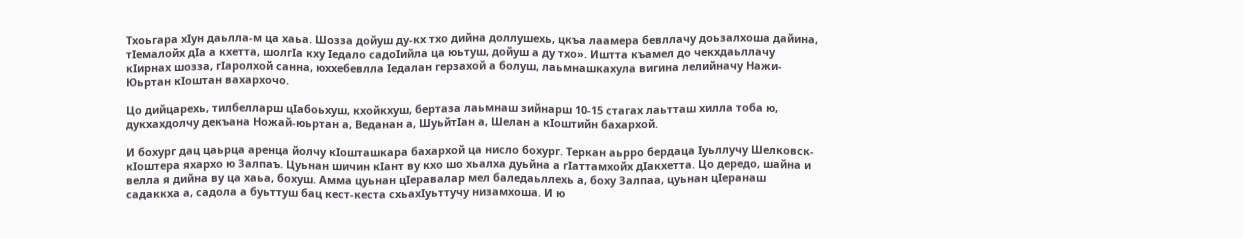Тхоьгара хIун даьлла-м ца хаьа. Шозза дойуш ду-кх тхо дийна доллушехь, цкъа лаамера бевллачу доьзалхоша дайина, тIемалойх дIа а кхетта, шолгIа кху Iедало садоIийла ца юьтуш, дойуш а ду тхо». Иштта къамел до чекхдаьллачу кIирнах шозза, гIаролхой санна, юххебевлла Iедалан герзахой а болуш, лаьмнашкахула вигина лелийначу Нажи-Юьртан кIоштан вахархочо.

Цо дийцарехь, тилбелларш цIабоьхуш, кхойкхуш, бертаза лаьмнаш зийнарш 10-15 стагах лаьтташ хилла тоба ю, дукхахдолчу декъана Ножай-юьртан а, Веданан а, ШуьйтIан а, Шелан а кIоштийн бахархой.

И бохург дац цаьрца аренца йолчу кIошташкара бахархой ца нисло бохург. Теркан аьрро бердаца Iуьллучу Шелковск-кIоштера яхархо ю Залпаъ. Цуьнан шичин кIант ву кхо шо хьалха дуьйна а гIаттамхойх дIакхетта. Цо дередо, шайна и велла я дийна ву ца хаьа, бохуш. Амма цуьнан цIеравалар мел баледаьллехь а, боху Залпаа, цуьнан цIеранаш садаккха а, садола а буьттуш бац кест-кеста схьахIуьттучу низамхоша. И ю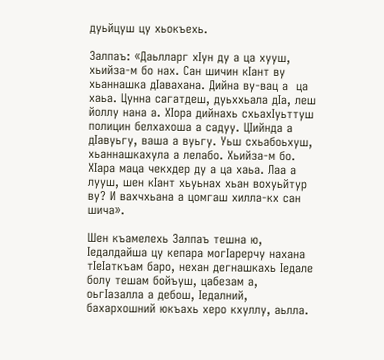дуьйцуш цу хьокъехь.

Залпаъ: «Даьлларг хIун ду а ца хууш, хьийза-м бо нах. Сан шичин кIант ву хьаннашка дIавахана. Дийна ву-вац а  ца хаьа. Цунна сагатдеш, дуьххьала дIа, леш йоллу нана а. ХIора дийнахь схьахIуьттуш полицин белхахоша а садуу. ЦIийнда а дIавуьгу, ваша а вуьгу. Уьш схьабоьхуш, хьаннашкахула а лелабо. Хьийза-м бо. ХIара маца чекхдер ду а ца хаьа. Лаа а лууш, шен кIант хьуьнах хьан вохуьйтур ву? И вахчхьана а цомгаш хилла-кх сан шича».

Шен къамелехь Залпаъ тешна ю, Iедалдайша цу кепара могIарерчу нахана тIеIаткъам баро, нехан дегнашкахь Iедале болу тешам бойъуш, цабезам а, оьгIазалла а дебош, Iедалний, бахархошний юкъахь херо кхуллу, аьлла.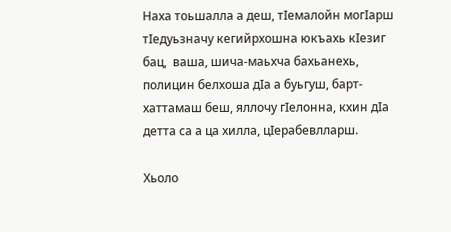Наха тоьшалла а деш, тIемалойн могIарш тIедуьзначу кегийрхошна юкъахь кIезиг бац,  ваша, шича-маьхча бахьанехь, полицин белхоша дIа а буьгуш, барт-хаттамаш беш, яллочу гIелонна, кхин дIа детта са а ца хилла, цIерабевлларш.

Хьоло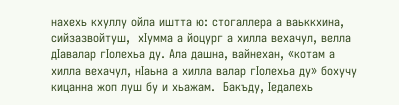нахехь кхуллу ойла иштта ю: стогаллера а ваьккхина, сийзазвойтуш,  хIумма а йоцург а хилла вехачул, велла дIавалар гIолехьа ду. Ала дашна, вайнехан, «котам а хилла вехачул, нIаьна а хилла валар гIолехьа ду» бохучу кицанна жоп луш бу и хьажам.  Бакъду, Iедалехь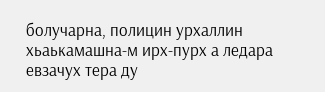болучарна, полицин урхаллин хьаькамашна-м ирх-пурх а ледара евзачух тера ду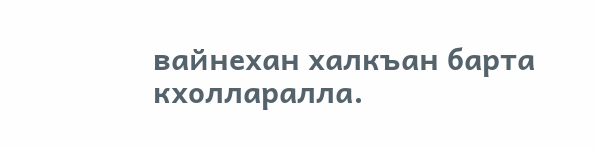вайнехан халкъан барта кхолларалла.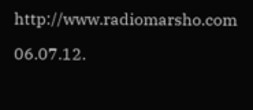http://www.radiomarsho.com

06.07.12.